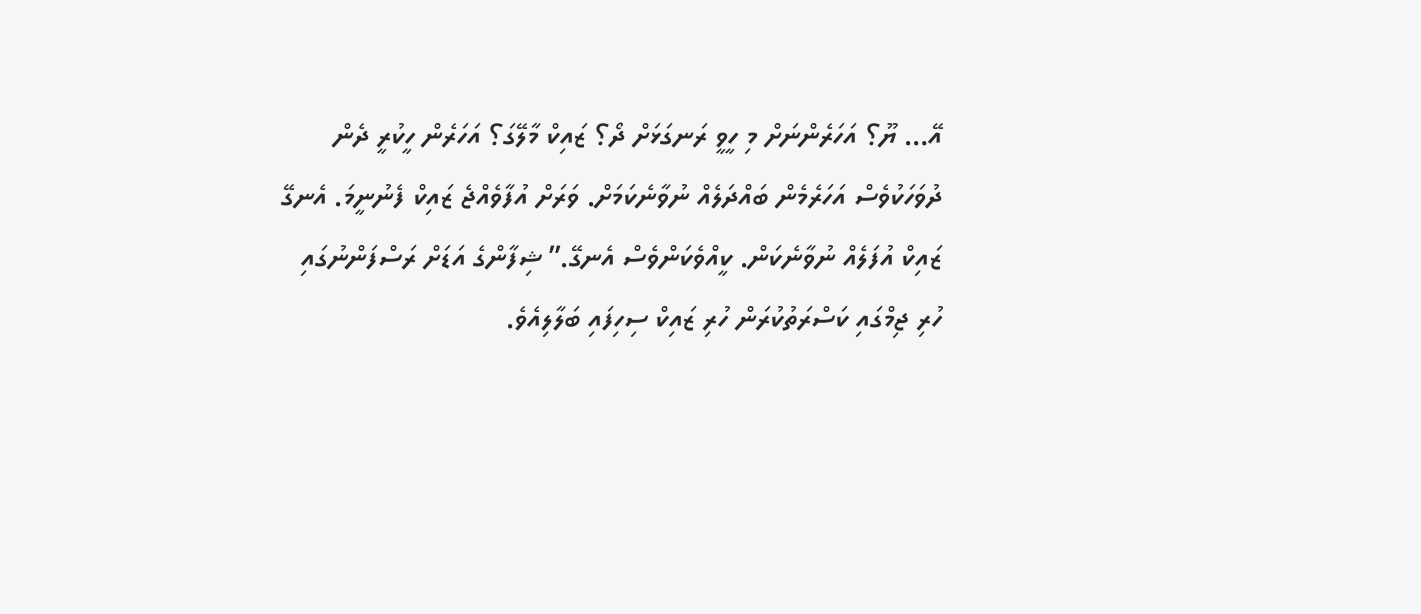އޭ… ޔޫ؟ އަހަރެންނަށް މި ހީވީ ރަނގަޅަށް ދޯ؟ ޒައިކް މާލޭގަ؟ އަހަރެން ހީކުރީ ދެން ދުވަހަކުވެސް އަހަރެމެން ބައްދަލެއް ނުވާނެކަމަށް. ވަރަށް އުފާވެއްޖެ ޒައިކް ފެނުނީމަ. އެނގޭ ޒައިކް އުފަލެއް ނުވާނެކަން. ކީއްވެކަންވެސް އެނގޭ.” ޝިފާންގެ އަޑަށް ރަސްފަންނުގައި ހުރި ޖިމްގައި ކަސްރަތުކުރަން ހުރި ޒައިކް ސިހިފައި ބަލާލިއެވެ.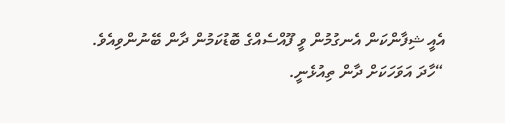އެއީ ޝިފާންކަން އެނގުމުން ވީ ފޫއްސެއްގެ ބޮޑުކަމުން ދާން ބޭނުންވިއެވެ.
“ހާދަ އަވަހަކަށް ދާން ތިއުޅެނީ.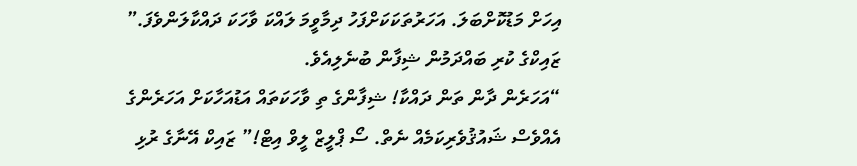އިހަށް މަޑުކޮށްބަލަ. އަހަރުތަކަކަށްފަހު ދިމާވީމަ ލައްކަ ވާހަކަ ދައްކާލަންވެފަ.” ޒައިކްގެ ކުރި ބައްދަމުން ޝިފާން ބުނެލިއެވެ.
“އަހަރެން ދާން ތަން ދައްކާ! ޝިފާންގެ ތި ވާހަކަތައް އަޑުއަހާކަށް އަހަރެންގެ އެއްވެސް ޝައުޤުވެރިކަމެއް ނެތް. ސޯ ޕްލީޒް ލީވް އިޓް!” ޒައިކް އޭނާގެ ރުޅި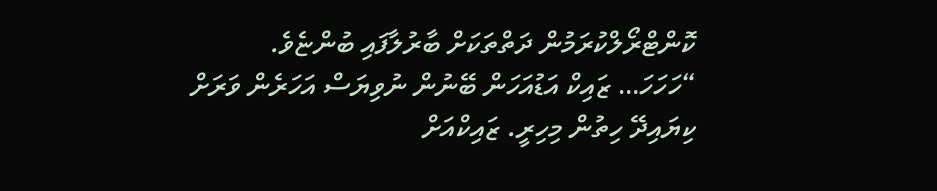ކޮންޓްރޯލްކުރަމުން ދަތްތަކަށް ބާރުލާފައި ބުންޏެވެ.
“ހަހަހަ… ޒައިކް އަޑުއަހަން ބޭނުން ނުވިޔަސް އަހަރެން ވަރަށް ކިޔައިދޭ ހިތުން މިހިރީ. ޒައިކްއަށް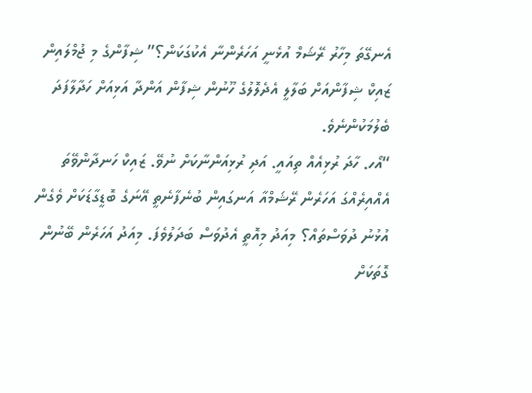އެނގޭތަ މިހާރު ރޭޝަމް އުޅެނީ އަހަރެންނާ އެކުގަކަން؟” ޝިފާންގެ މި ޖުމްލައިން ޒައިކް ޝިފާންއަށް ބަލާލީ އެދެލޮލުގެ ހޫނުން ޝިފާން އަންދާ އަޅިއަށް ހަދާލާފަދަ ބެލުމަކުންނެވެ.
“އޯހ. ހާދަ ރުޅިއެއް ތިއައީ. އަދި ރުޅިއަންނާކަށް ނުވޭ. ޒައިކް ހަނދާންވޭތަ އެއްއިރެއްގަ އަހަރެން ރޭޝަމްއާ އަނގައިން ބުނެފާނެތީ އޭނަގެ ބޮޑީގާޑަކަށް ވެގެން އުޅުނު ދުވަސްތައް؟ މިއަދު މިއޮތީ އެދުވަސް ބަދަލުވެފަ. މިއަދު އަހަރެން ބޭނުން ގޮތަކަށް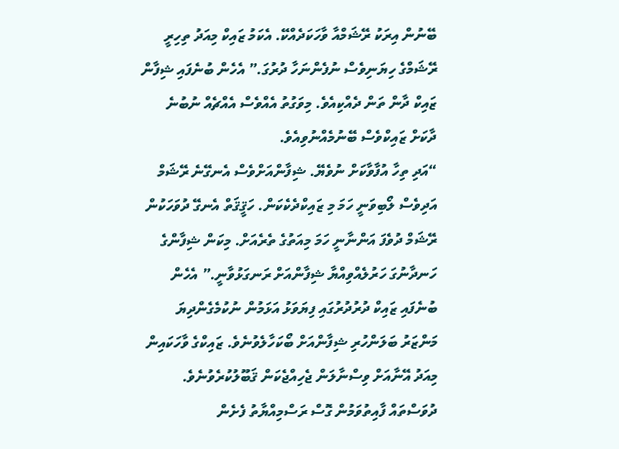ބޭނުން އިރަކު ރޭޝަމްއާ ވާހަކަދެއްކޭ. އެކަމު ޒައިކް މިއަދު ތިހިރީ ރޭޝަމްގެ ހިޔަނިވެސް ނުފެންނަހާ ދުރުގަ.” އެހެން ބުނެފައި ޝިފާން ޒައިކް ދާން ތަން ދެއްކިއެވެ. މިވަގުތު އެއްވެސް އެއްޗެއް ނުބުނެ ދާކަށް ޒައިކްވެސް ބޭނުމެއްނުވިއެވެ.
“އަދި ތިހާ އުފާވާކަށް ނުވެޔޭ. ޝިފާންއަށްވެސް އެނގޭނެ ރޭޝަމް އަދިވެސް ލޯބިވަނީ ހަމަ މި ޒައިކްދެކެކަން. ހަޤީޤަތް އެނގޭ ދުވަހަކުން ރޭޝަމް ދުވެފަ އަންނާނީ ހަމަ މިއަތުގެ ތެރެއަށް. މިކަން ޝިފާންގެ ހަނދާނުގަ ހަރުލެއްވިއްޔާ ޝިފާންއަށް ރަނގަޅުވާނީ.” އެހެން ބުނެފައި ޒައިކް ދުރުދުރުގައި ފިޔަވަޅު އަޅަމުން ނުކުމެގެންދިޔަ މަންޒަރު ބަލަންހުރި ޝިފާންއަށް ބޯކަހާލެވުނެވެ. ޒައިކްގެ ވާހަކައިން މިއަދު އޭނާއަށް ވިސްނާލަން ޖެހިއްޖެކަން ޤަބޫލުކުރެވުނެވެ.
ދުވަސްތައް ފާއިތުވަމުން ގޮސް ރަސްމިއްޔާތު ފެށެން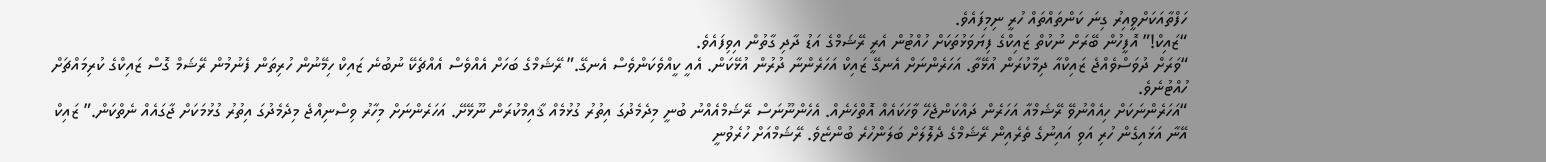ހަފްތާއަކަށްވީއިރު ގިނަ ކަންތައްތައް ހުރީ ނިމިފައެވެ.
“ޒައިކް!” އޮފީހުން ބޭރަށް ނުކުތް ޒައިކްގެ ފިޔަވަޅުތަކަށް ހުއްޓުން އެރީ ރޭޝަމްގެ އަޑު ދާދި ގާތުން އިވިފައެވެ.
“ވަރަށް ދުވަސްވެއްޖެ ޒައިކްއާ ދިމާކުރަން އުޅޭތާ. އަހަރެންނަށް އެނގޭ ޒައިކް އަހަރެންނާ ދުރުން އުޅޭކަން. އެއީ ކީއްވެކަންވެސް އެނގޭ.” ރޭޝަމްގެ ބަހަށް އެއްވެސް އެއްޗެކޭ ނުބުނެ ޒައިކް ހިމޭނުން ހުރިތަން ފެނުމުން ރޭޝަމް ގޮސް ޒައިކްގެ ކުރިމައްޗަށް ހުއްޓުނެވެ.
“އަހަރެންނަކަށް ހިއެއްނުވޭ ރޭޝަމްއާ އަހަރެން ދައްކަންޖެހޭ ވާހަކައެއް އޮތްހެނެއް. އެހެންނޫނަސް ރޭޝަމްއެއްނު ބުނީ މިދެމެދުގަ އިތުރު ގުޅުމެއް ޤާއިމްކުރަން ނޫޅޭށޭ. އަހަރެންނަށް މިހާރު ވިސްނިއްޖެ މިދެމެދުގަ އިތުރު ގުޅުމަކަށް ޖާގައެއް ނެތްކަން.” ޒައިކް އޭނާ އަޅައިގެން ހުރި އަވި އައިނުގެ ތެރެއިން ރޭޝަމްގެ ދެލޮލަށް ބަލަންހުރެ ބުންޏެވެ. ރޭޝަމްއަށް ހުރެވުނީ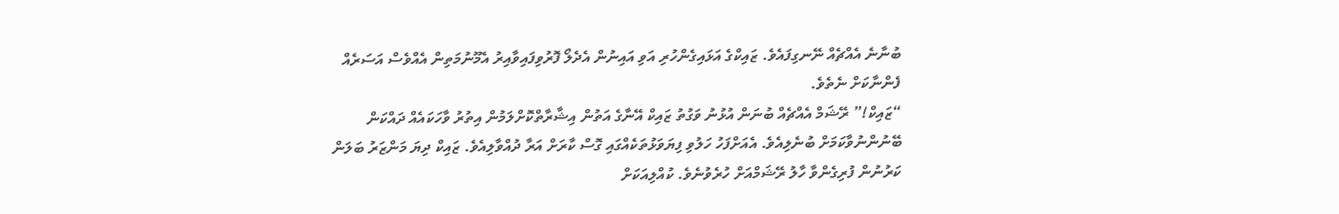ބުނާނެ އެއްޗެއް ނޭނގިފައެވެ. ޒައިކްގެ އަޅައިގެންހުރި އަވި އައިނުން އެދެލޯ ފޮރުވިފައިވާއިރު އެމޫނުމަތިން އެއްވެސް އަސަރެއް ފެންނާކަށް ނެތެވެ.
“ޒައިކް!” ރޭޝަމް އެއްޗެއް ބުނަން އުޅުނު ވަގުތު ޒައިކް އޭނާގެ އަތުން އިޝާރާތްކޮށްލަމުން އިތުރު ވާހަކައެއް ދައްކަން ބޭނުންނުވާކަމަށް ބުނެލިއެވެ. އެއަށްފަހު ހަލުވި ފިޔަވަޅުތަކެއްގައި ގޮސް ކާރަށް އަރާ ދުއްވާލިއެވެ. ޒައިކް ދިޔަ މަންޒަރު ބަލަން ކަރުނުން ފުރިގެންވާ ހާލު ރޭޝަމްއަށް ހުރެވުނެވެ. ކުއްލިއަކަށް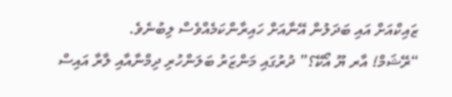ޒައިކްއަށް އައި ބަދަލުން އޭނާއަށް ހައިރާންކަމެއްވެސް ލިބުނެވެ.
“ރޭޝަމް! އާރ ޔޫ އޯކޭ؟” ދުރުގައި މަންޒަރު ބަލަންހުރި ދިމްނާއާއި ލާރާ އައިސް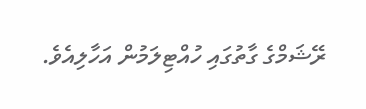ރޭޝަމްގެ ގާތުގައި ހުއްޓިލަމުން އަހާލިއެވެ.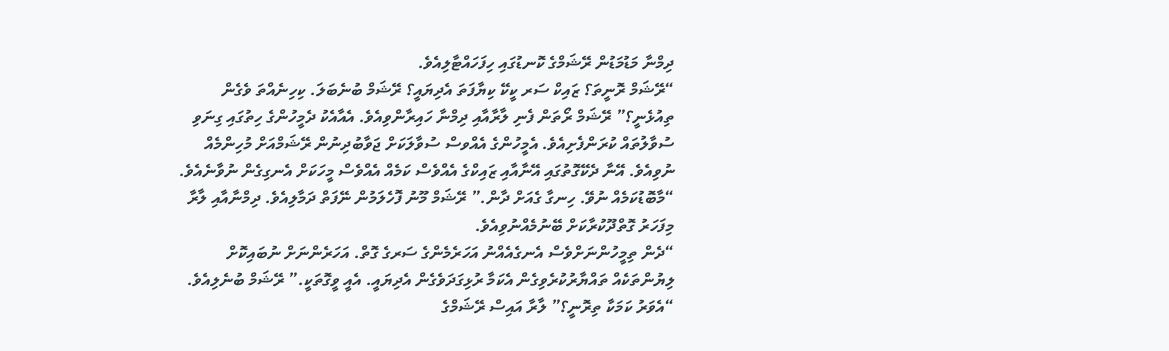ދިމްނާ މަޑުމަޑުން ރޭޝަމްގެ ކޮނޑުގައި ހިފަހައްޓާލިއެވެ.
“ރޭޝަމް ރޮނީތަ؟ ޒައިކް ސަރ ކީކޭ ކިޔާފަތަ އެދިޔައީ؟ ރޭޝަމް ބުނެބަލަ. ކިހިނެއްތަ ވެގެން ތިއުޅެނީ؟” ރޭޝަމް ރޯތަން ފެނި ލާރާއާއި ދިމްނާ ހައިރާންވިއެވެ. އެއާއެކު ދެމީހުންގެ ހިތުގައި ގިނަވި ސުވާލުތައް ކުރަންފެށިއެވެ. އެމީހުންގެ އެއްވސް ސުވާލަކަށް ޖަވާބުދިނުން ރޭޝަމްއަށް މުހިންމެއް ނުވިއެވެ. އޭނާ ދެކޭގޮތުގައި އޭނާއާއި ޒައިކްގެ އެއްވެސް ކަމެއް އެއްވެސް މީހަކަށް އެނގިގެން ނުވާނެއެވެ.
“މާބޮޑުކަމެއް ނުވޭ. ހިނގާ ގެއަށް ދާން.” ރޭޝަމް މޫނު ފޮހެލަމުން ނޭފަތް ދަމާލިއެވެ. ދިމްނާއާއި ލާރާ މިފަހަރު ގޮތްދޫކުރާކަށް ބޭނުމެއްނުވިއެވެ.
“ދެން ތިމީހުންނަށްވެސް އެނގެއެއްނު އަހަރެމެންގެ ސަރގެ ގޮތް. އަހަރެންނަށް ނުބައިކޮށް ލިޔުންތަކެއް ތައްޔާރުކުރެވިގެން އެކަމާ ރުޅިގަދަވެގެން އެދިޔައީ. އެއީ ވީގޮތަކީ.” ރޭޝަމް ބުނެލިއެވެ.
“އެވަރު ކަމަކާ ތިރޮނީ؟” ލާރާ އައިސް ރޭޝަމްގެ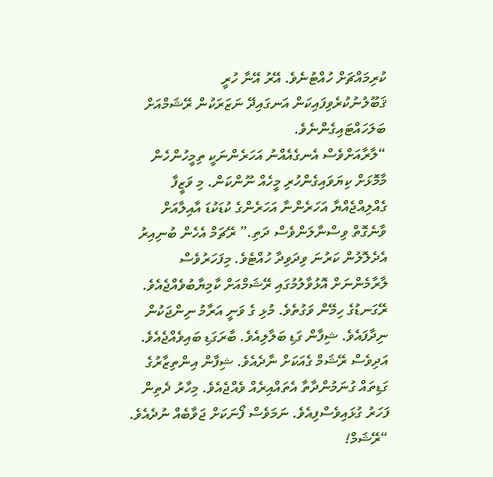ކުރިމައްޗަށް ހުއްޓުނެވެ. އޭރު އޭނާ ހުރީ ޤަބޫލުނުކުރެވިފައިކަން އަނގައިދޭ ނަޒަރަކުން ރޭޝަމްއަށް ބަލަހައްޓައިގެންނެވެ.
“ލާރާއަށްވެސް އެނގެއެއްނު އަހަރެންނަކީ ތިމީހުންހެން މާމޮޅަށް ކިޔަވައިގެންހުރި މީހެއް ނޫންކަން. މި ވަޒީފާ ގެއްލިއްޖެއްޔާ އަހަރެންނާ އަހަރެންގެ ކުޑަކުޑަ އާއިލާއަށް ވާނެގޮތް ވިސްނާލަންވެސް ދަތި.” ރޭޗަމް އެހެން ބުނިއިރު އެދެލޮލުން ކަރުނަ ވިދަވިދާ ހުއްޓެވެ. މިފަހަރުވެސް ލާރާމެންނަށް އޮޅުވާލުމުގައި ރޭޝަމްއަށް ކާމިޔާބުވެއްޖެއެވެ.
ރޭގަނޑުގެ ހިމޭން ވަގުތެވެ. މުޅި ގެ ވަނީ އަރާމު ނިންޖަކުން ނިދާފައެވެ. ޝިފާން ގަޑި ބަލާލިއެވެ. ބާރަގަޑި ބައިވެއްޖެއެވެ. އަދިވެސް ރޭޝަމް ގެއަކަށް ނާދެއެވެ. ޝިފާން އިންތިޒާރުގެ ގަޑިތައް ގުނަމުންދާތާ އެތައްއިރެއް ވެއްޖެއެވެ. މިހާރު ދެތިން ފަހަރު ގުޅައިވެސްފިއެވެ. ނަމަވެސް ފޯނަކަށް ޖަވާބެއް ނުދެއެވެ.
“ރޭޝަމް!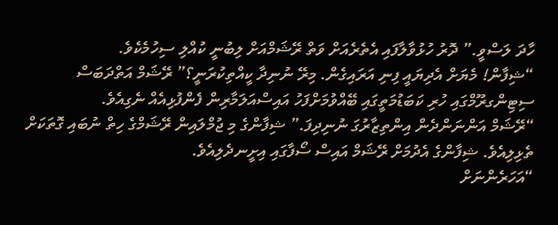ހާދަ ލަސްވީ.” ދޮރު ހުޅުވާލާފައި އެތެރެއަށް ވަތް ރޭޝަމްއަށް ލިބުނީ ކުއްލި ސިހުމެކެވެ.
“ޝިފާން! މެޔަށް އެދިޔައީ ފިނި އަރައިގެން. މިރޭ ނުނިދާ ކީއްތިކުރަނީ؟” ރޭޝަމް އަތްދަބަސް ސިޓިންގރޫމްގައި ހުރި ކަބަޑުމަތީގައި ބޭއްވުމަށްފަހު އައިސްއަލަމާރިން ފެންފުޅިއެއް ނެގިއެވެ.
“ރޭޝަމް އަންނަންދެން އިންތިޒާރުގަ ނުނިދިފަ.” ޝިފާންގެ މި ޖުމްލައިން ރޭޝަމްގެ ހިތް ނުބައި ގޮތަކަށް ތެޅިލިއެވެ. ޝިފާންގެ އެދުމަށް ރޭޝަމް އައިސް ސޯފާގައި އިށީނދެލިއެވެ.
“އަހަރެންނަށް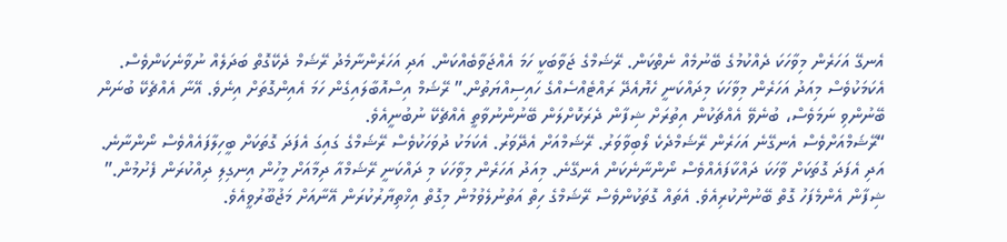އެނގޭ އަހަރެން މިވާހަކަ ދެއްކުމުގެ ބޭނުމެއް ނެތްކަން. ރޭޝަމްގެ ޖަވާބަކީ ހަމަ އެއްޖަވާބެއްކަން. އަދި އަހަރެންނާމެދު ރޭޝަމް ދެކޭގޮތް ބަދަލެއް ނުވާނެކަންވެސް. އެކަމަކުވެސް މިއަދު އަހަރެން މިވާހަކަ މިދައްކަނީ ހެޔޮއެދޭ ރައްޓެއްސެއްގެ ހައިސިއްޔަތުން.” ރޭޝަމް އިސްއޮބާލައިގެން ހަމަ އެއިންގޮތަށް އިނެވެ. އޭނާ އެއްޗެކޭ ބުނަން ބޭނުންވި ނަމަވެސް، ބުނެވޭ އެއްޗަކުން އިތުރަށް ޝިފާން ދެރަކޮށްލަން ބޭނުންނުވާތީ އެއްޗެކޭ ނުބުނީއެވެ.
“ރޭޝަމްއަށްވެސް އެނގޭނެ އަހަރެން ރޭޝަމްދެކެ ލޯބިވާވަރު. ރޭޝަމްއަށް އެދޭވަރު. އެކަމަކު ދުވަހަކުވެސް ރޭޝަމްގެ ގައިގަ އެފަދަ ގޮތަކަށް ބީހިލާފައެއްވެސް ނޯންނާނެ. އަދި އެފަދަ ގޮތަކަށް ވާހަކަ ދައްކާފައެއްވެސް ނޯންނާނެކަން އެނގޭނެ. މިއަދު އަހަރެން މިވާހަކަ މި ދައްކަނީ ރޭޝަމްއާ ދިމާއަށް މީހުން އިނގިލި ދިއްކުރަން ފެށުމުން.” ޝިފާން އެންމެފަހު ގޮތް ބޭނުންކުރިއެވެ. އެތައް ގޮތަކުންވެސް ރޭޝަމްގެ ހިތް އަތުނުލެވުމުން މިގޮތް އިޚްތިޔާރުކުރަން އޭނާއަށް މަޖުބޫރުވީއެވެ.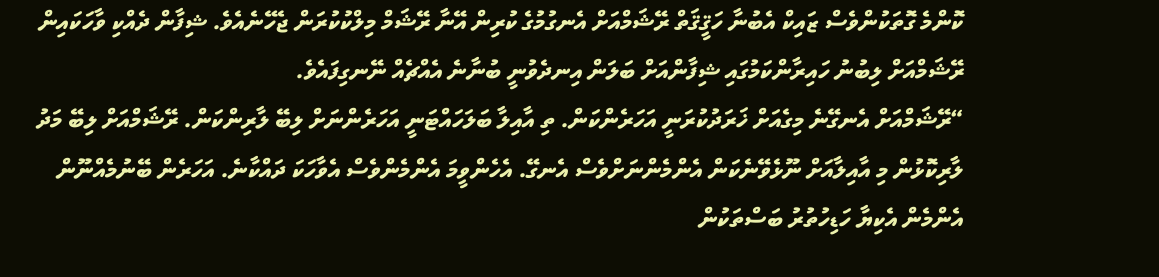ކޮންމެ ގޮތަކުންވެސް ޒައިކް އެބުނާ ހަޤީޤަތް ރޭޝަމްއަށް އެނގުމުގެ ކުރިން އޭނާ ރޭޝަމް މިލްކުކުރަން ޖެހޭނެއެވެ. ޝިފާން ދެއްކި ވާހަކައިން ރޭޝަމްއަށް ލިބުނު ހައިރާންކަމުގައި ޝިފާންއަށް ބަލަން އިނދެވުނީ ބުނާނެ އެއްޗެއް ނޭނގިފައެވެ.
“ރޭޝަމްއަށް އެނގޭނެ މިގެއަށް ޚަރަދުކުރަނީ އަހަރެންކަން. ތި އާއިލާ ބަލަހައްޓަނީ އަހަރެންނަށް ލިބޭ ލާރިންކަން. ރޭޝަމްއަށް ލިބޭ މަދު ލާރިކޮޅުން މި އާއިލާއަށް ނޫޅެވޭނެކަން އެންމެންނަށްވެސް އެނގޭ. އެހެންވީމަ އެންމެންވެސް އެވާހަކަ ދައްކާނެ. އަހަރެން ބޭނުމެއްނޫން އެންމެން އެކިޔާ ހަޑިހުތުރު ބަސްތަކުން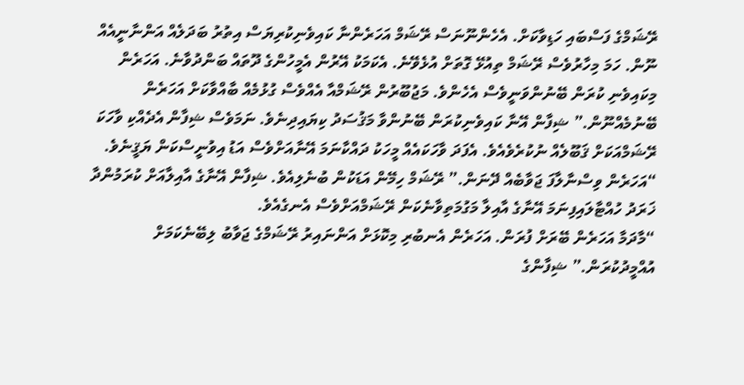ރޭޝަމްގެ ފަސްބައި ހަޑިވާކަށް. އެހެންނޫނަސް ރޭޝަމް އަހަރެންނާ ކައިވެނިކުރިޔަސް އިތުރު ބަދަލެއް އަންނާނީއެއް ނޫން. ހަމަ މިހާރުވެސް ރޭޝަމް ތިއުޅޭ ގޮތަށް އުޅެވޭނެ. އެކަމަކު އޭރުން އެމީހުންގެ ދޫތައް ބަންދުވާނެ. އަހަރެން މިކައިވެނި ކުރަން ބޭނުންވަނީވެސް އެހެންވެ. މަޖުބޫރުން ރޭޝަމްއާ އެއްވެސް ގުޅުމެއް ބާއްވާކަށް އަހަރެން ބޭނުމެއްނޫން.” ޝިފާން އޭނާ ކައިވެނިކުރަން ބޭނުންވާ މަޤުސަދު ކިޔައިދިނެވެ. ނަމަވެސް ޝިފާން އެދެއްކި ވާހަކަ ރޭޝަމްއަކަށް ޤަބޫލެއް ނުކުރެވެއެވެ. އެފަދަ ވާހަކައެއް މީހަކު ދައްކާނަމަ އޭނާއަށްވެސް އަޑު އިވުނީސްކަން ޔަޤީނެވެ.
“އަހަރެން ވިސްނާލާފަ ޖަވާބެއް ދޭނަން.” ރޭޝަމް ހިމޭން އަޑަކުން ބުނެލިއެވެ. ޝިފާން އޭނާގެ އާއިލާއަށް ކުރަމުންދާ ޚަރަދު ހުއްޓާލައިފިނަމަ އޭނާގެ އާއިލާ މަގުމަތިވާނެކަން ރޭޝަމްއަށްވެސް އެނގެއެވެ.
“މާދަމާ އަހަރެން ބޭރަށް ފުރަން. އަހަރެން އެނބުރި މިކޮޅަށް އަންނައިރު ރޭޝަމްގެ ޖަވާބު ލިބޭނެކަމަށް އުއްމީދުކުރަން.” ޝިފާންގެ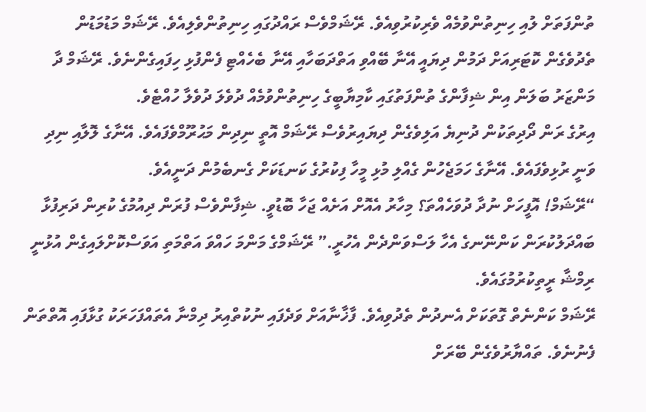ތުންފަތަށް ލުއި ހިނިތުންވުމެއް ވެރިކުރުވިއެވެ. ރޭޝަމްވެސް ރައްދުގައި ހިނިތުންވެލިއެވެ. ރޭޝަމް މަޑުމަޑުން ތެދުވެގެން ކޮޓަރިއަށް ދަމުން ދިޔައީ އޭނާ ބޭއްވި އަތްދަބަހާއި އޭނާ ބެހެއްޓި ފެންފުޅި ހިފައިގެންނެވެ. ރޭޝަމް ދާ މަންޒަރު ބަލަން އިން ޝިފާންގެ ތުންފަތުގައި ކާމިޔާބީގެ ހިނިތުންވުމެއް ދުވެލަ ދުވެލާ ހުއްޓެވެ.
އިރުގެ ރަން ދޯދިތަކުން ދުނިޔެ އަލިވެގެން ދިޔައިރުވެސް ރޭޝަމް އޮތީ ނިދިން މަޙުރޫމްވެފައެވެ. އޭނާގެ ލޮލާއި ނިދި ވަނީ ރުޅިވެފައެވެ. އޭނާގެ ހަމަޖެހުން ގެއްލި މުޅި މީހާ ފިކުރުގެ ކަނޑަކަށް ގެނބެމުން ދަނީއެވެ.
“ރޭޝަމް! އޮފީހަށް ނުދާ ދުވަހެއްތަ؟ މިހާރު އެއޮށް އަށެއް ޖަހާ ބޮޑުވީ. ޝިފާންވެސް ފުރަން ދިއުމުގެ ކުރިން ދަރިފުޅާ ބައްދަލުކުރަން ކަންނޭނގެ އެހާ ލަސްވަންދެން އެހުރީ.” ރޭޝަމްގެ މަންމަ ހައްވަ އަތްމަތި އަވަސްކޮށްލައިގެން އުޅުނީ ރިމްޝާ ރީތިކުރުމުގައެވެ.
ރޭޝަމް ކަންނެތް ގޮތަކަށް އެނދުން ތެދުވިއެވެ. ފާޚާނާއަށް ވަދެފައި ނުކުތްއިރު ދިމްނާ އެތައްފަހަރަކު ގުޅާފައި އޮތްތަން ފެނުނެވެ. ތައްޔާރުވެގެން ބޭރަށް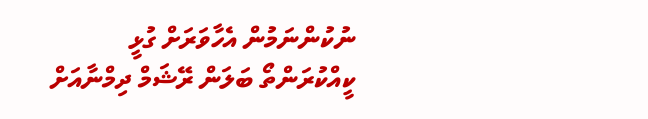ނުކުންނަމުން އެހާވަރަށް ގުޅީ ކީއްކުރަންތޯ ބަލަން ރޭޝަމް ދިމްނާއަށް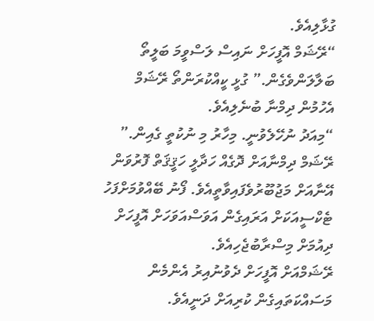ގުޅާލިއެވެ.
“ރޭޝަމް އޮފީހަށް ނައިސް ލަސްވީމަ ބަލީތޯ ބަލާލަންވެގެން.” ގުޅީ ކީއްކުރަންތޯ ރޭޝަމް އެހުމުން ދިމްނާ ބުނެލިއެވެ.
“މިއަދު ނުހޭލެވުނީ. މިހާރު މި ނުކުތީ ގެއިން.” ރޭޝަމް ދިމްނާއަށް ދޮގެއް ހަދާލީ ހަޤީޤަތް ފޮރުވަން އޭނާއަށް މަޖުބޫރުވެފައިވާތީއެވެ. ފޯނު ބޭއްވުމަށްފަހު ޓެކްސީއަކަށް އަރައިގެން އަވަސްއަވަހަށް އޮފީހަށް ދިއުމަށް މިސްރާބުޖެހިއެވެ.
ރޭޝަމްއަށް އޮފީހަށް ދެވުނުއިރު އެންމެން މަސައްކަތައިގެން ކުރިއަށް ދަނީއެވެ.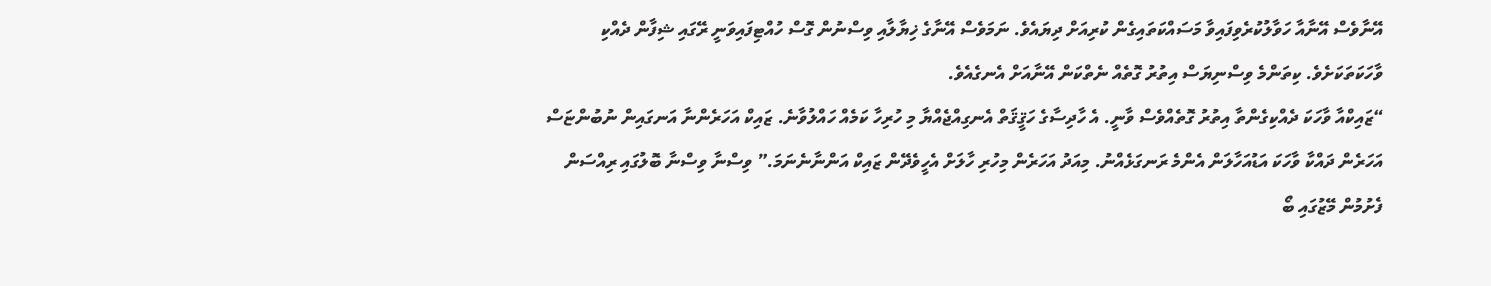އޭނާވެސް އޭނާއާ ހަވާލުކުރެވިފައިވާ މަސައްކަތައިގެން ކުރިއަށް ދިޔައެވެ. ނަމަވެސް އޭނާގެ ޚިޔާލާއި ވިސްނުން ގޮސް ހުއްޓިފައިވަނީ ރޭގައި ޝިފާން ދެއްކި ވާހަކަތަކަށެވެ. ކިތަންމެ ވިސްނިޔަސް އިތުރު ގޮތެއް ނެތްކަން އޭނާއަށް އެނގެއެވެ.
“ޒައިކްއާ ވާހަކަ ދެއްކިގެންތާ އިތުރު ގޮތެއްވެސް ވާނީ. އެ ހާދިސާގެ ހަޤީޤަތް އެނގިއްޖެއްޔާ މި ހުރިހާ ކަމެއް ހައްލުވާނެ. ޒައިކް އަހަރެންނާ އަނގައިން ނުބުންޏަސް އަހަރެން ދައްކާ ވާހަކަ އަޑުއަހާލަން އެންމެ ރަނގަޅެއްނު. މިއަދު އަހަރެން މިހުރި ހާލަށް އެހީވެދޭން ޒައިކް އަންނާނެނަމަ.” ވިސްނާ ވިސްނާ ބޮލުގައި ރިއްސަން ފެށުމުން މޭޒުގައި ބޯ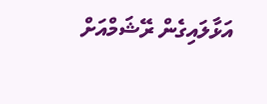އަޅާލައިގެން ރޭޝަމްއަށް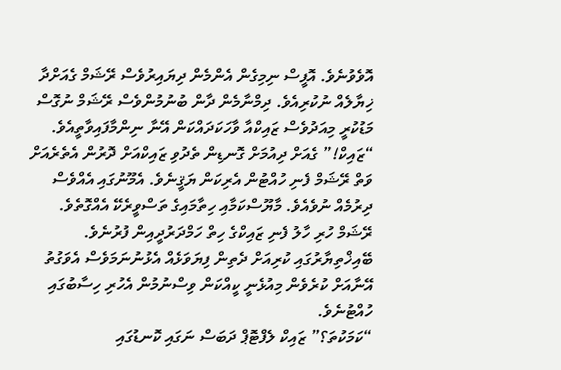އޮވެވުނެވެ. އޮފީސް ނިމިގެން އެންމެން ދިޔައިރުވެސް ރޭޝަމް ގެއަށްދާ ޚިޔާލެއް ނުކުރިއެވެ. ދިމްނާމެން ދާން ބުނުމުންވެސް ރޭޝަމް ނުގޮސް މަޑުކުރީ މިއަދުވެސް ޒައިކްއާ ވާހަކަދައްކަން އޭނާ ނިންމާފައިވާތީއެވެ.
“ޒައިކް!” ގެއަށް ދިއުމަށް ގޮނޑިން ތެދުވި ޒައިކްއަށް ދޮރުން އެތެރެއަށް ވަތް ރޭޝަމް ފެނި ހުއްޓުން އެރިކަން ޔަޤީނެވެ. އެމޫނުގައި އެއްވެސް ދިރުމެއް ނުވެއެވެ. މާޔޫސްކަމާއި ހިތާމައިގެ ތަސްވީރެކޭ އެއްގޮތެވެ. ރޭޝަމް ހުރި ހާލު ފެނި ޒައިކްގެ ހިތް ހަމްދަރުދީއިން ފުރުނެވެ. ބޭއިޚްތިޔާރުގައި ކުރިއަށް ދެތިން ފިޔަވަޅެއް އެޅުނުނަމަވެސް އެވަގުތު އޭނާއަށް ކުރެވެން މިއުޅެނީ ކީއްކަން ވިސްނުމުން އެހުރި ހިސާބުގައި ހުއްޓުނެވެ.
“ކަމަކުތަ؟” ޒައިކް ލެފްޓޮޕް ދަބަސް ނަގައި ކޮނޑުގައި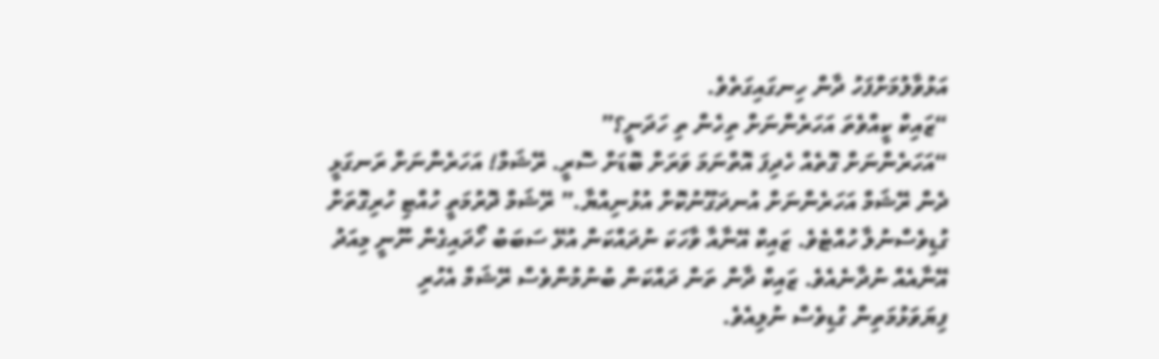އަޅުވާލުމަށްފަހު ދާން ހިނގައިގަތެވެ.
“ޒައިކް ކީއްވެތަ އަހަރެންނަށް ތިހެން ތި ހަދަނީ؟”
“އަހަރެންނަށް ގޮތެއް ހެދިފަ އޮތްނަމަ ވަރަށް ބޮޑަށް ސޮރީ. ރޭޝަމް! އަހަރެންނަށް ރަނގަޅީ ދެން ރޭޝަމް އަހަރެންނަށް އުނދަގޫނުކޮށް އުޅުނިއްޔާ.” ރޭޝަމް ދޮރުމަތީ ހުއްޓި ހުރިގޮތަށް ގުޑިވެސްނުލާ ހުއްޓެވެ. ޒައިކް އޭނާއާ ވާހަކަ ނުދައްކަން އުޅޭ ސަބަބު ހޯދައިގެން ނޫނީ މިއަދު އޭނާއެއް ނުދާނެއެވެ. ޒައިކް ދާން ތަން ދައްކަން ބުނުމުންވެސް ރޭޝަމް އެހުރި ފިޔަވަޅުމަތިން ގުޑިވެސް ނުލިއެވެ.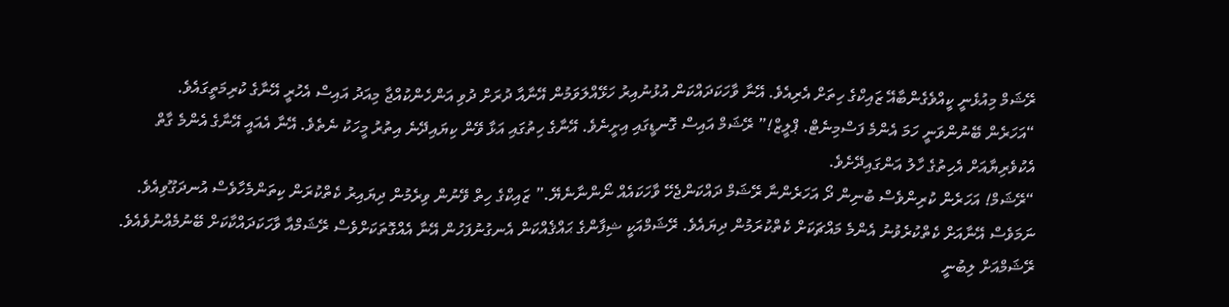ރޭޝަމް މިއުޅެނީ ކީއްވެގެންބާއޭ ޒައިކްގެ ހިތަށް އެރިއެވެ. އޭނާ ވާހަކަދައްކަން އުޅުނުއިރު ހަޅޭއްލަވަމުން އޭނާއާ ދުރަށް ދުވި އަންހެންކުއްޖާ މިއަދު އައިސް އެހުރީ އޭނާގެ ކުރިމަތީގައެވެ.
“އަހަރެން ބޭނުންވަނީ ހަމަ އެންމެ ފަސްމިނެޓް. ޕްލީޒް!” ރޭޝަމް އައިސް ގޮނޑީގައި އިށީނެވެ. އޭނާގެ ހިތުގައި އަޅާ ވޭން ކިޔައިދޭނެ އިތުރު މީހަކު ނެތެވެ. އޭނާ އެއައީ އޭނާގެ އެންމެ ގާތް އެކުވެރިޔާއަށް އެހިތުގެ ހާލު އަންގައިދޭށެވެ.
“ރޭޝަމް! އަހަރެން ކުރިންވެސް ބުނިން ދޯ އަހަރެންނާ ރޭޝަމް ދައްކަންޖެހޭ ވާހަކައެއް ނޯންނާނެޔޭ.” ޒައިކްގެ ހިތް ވޭނުން ވިރެމުން ދިޔައިރު ކެތްކުރަން ކިތަންމެހާވެސް އުނދަގޫވިއެވެ. ނަމަވެސް އޭނާއަށް ކެތްކުރެވުނު އެންމެ މައްޗަކަށް ކެތްކުރަމުން ދިޔައެވެ. ރޭޝަމްއަކީ ޝިފާންގެ ޙައްޤެއްކަން އެނގުނުފަހުން އޭނާ އެއްގޮތަކަށްވެސް ރޭޝަމްއާ ވާހަކަދައްކާކަށް ބޭނުމެއްނުވެއެވެ. ރޭޝަމްއަށް ލިބުނީ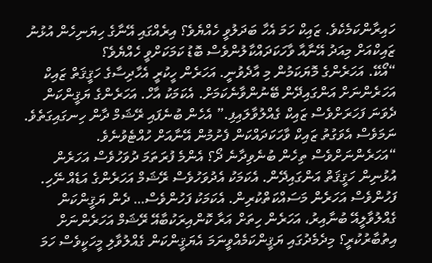ހައިރާންކަމެކެވެ. ޒައިކް ހަމަ އެހާ ބަދަލުވީ ހެއްޔެވެ؟ އިރެއްގައި އޭނާގެ ހިޔަނިހެން އުޅުނު ޒައިކްއަށް މިއަދު އޭނާއާ ވާހަކަދައްކާލުންވެސް ބޮޑު ކަމަކަށްވީ ހެއްޔެވެ؟
“އޯކޭ. އަހަރެންގެ މޮޔަކަމުން މި އާދެވުނީ. އަހަރެން ހީކުރީ އެހާދިސާގެ ހަޤީޤަތް ޒައިކް އަހަރެންނަށް އަންގައިދޭން ބޭނުންވާނެކަމަށް. އެކަމަކު އާހް. އަހަރެންގެ ޔަޤީންކަން ދެވަނަ ފަހަރަށްވެސް ޒައިކް ގެއްލުވާލައިފި.” އެހެން ބުނެފައި ރޭޝަމް ދާން ހިނގައިގަތެވެ. ނަމަވެސް އެވަގުތު ޒައިކް ވާހަކަދައްކަން ފެށުމުން އޭނާއަށް ހުއްޓެވުނެވެ.
“އަހަރެންނަށްވެސް ތިހެން ބުނެވިދާނެ ދޯ؟ އެންމެ ފުރަތަމަ ދުވަހުވެސް އަހަރެން އުޅުނިން ހަޤީޤަތް އަންގައިދޭން. އެކަމަކު އެދުވަހުވެސް ރޭޝަމް އަހަރެންގެ އަޑެއް ނޭހި. ފަހުންވެސް އަހަރެން މަސައްކަތްކުރިން. އެކަމަކު ފަހުންވެސް… ދެން ޔަޤީންކަން ގެއްލުވާލީއޭ ބުނާއިރު، އަހަރެން ހިތަށް އަރާ ކޮންއިރަކުބާއޭ ރޭޝަމް އަހަރެންނަށް އިތުބާރުކުރީ؟ މިދެމެދުގައި ޔަޤީންކަމެއްވީނަމަ އެޔަޤީންކަން ގެއްލުވާލި މީހަކީވެސް ހަމަ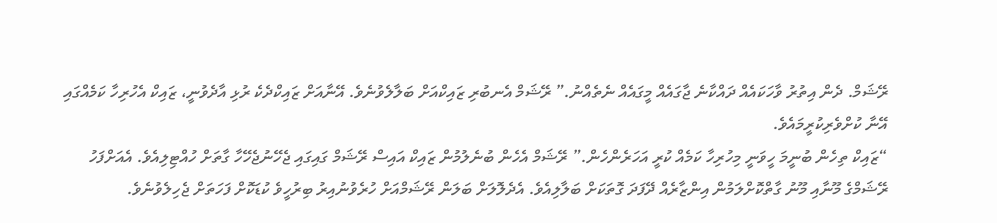ރޭޝަމް. ދެން އިތުރު ވާހަކައެއް ދައްކާނެ ޖާގައެއް މީގައެއް ނެތެއްނު.” ރޭޝަމް އެނބުރި ޒައިކްއަށް ބަލާލެވުނެވެ. އޭނާއަށް ޒައިކްދެކެ ރުޅި އާދެވުނީ، ޒައިކް އެހުރިހާ ކަމެއްގައި އޭނާ ކުށްވެރިކުރީމައެވެ.
“ޒައިކް ތިހެން ބުނީމަ ހީވަނީ މިހުރިހާ ކަމެއް ކުރީ އަހަރެންހެން.” ރޭޝަމް އެހެން ބުނެލުމުން ޒައިކް އައިސް ރޭޝަމް ގައިގައި ޖެހޭނުޖެހޭހާ ގާތަށް ހުއްޓިލިއެވެ. އެއަށްފަހު ރޭޝަމްގެ މޫނާއި މޫނު ގާތްކޮށްލަމުން އިންޒާރެއް ދޭފަދަ ގޮތަކަށް ބަލާލިއެވެ. އެދެލޮލަށް ބަލަން ރޭޝަމްއަށް ހުރެވުނުއިރު ބިރުހީވެ ކުޑަކޮށް ފަހަތަށް ޖެހިލެވުނެވެ.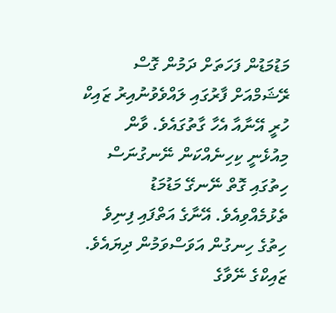މަޑުމަޑުން ފަހަތަށް ދަމުން ގޮސް ރޭޝަމްއަށް ފާރުގައި ލައްވެވުނުއިރު ޒައިކް ހުރީ އޭނާއާ އެހާ ގާތުގައެވެ. ވާން މިއުޅެނީ ކިހިނެއްކަން ނޭނގުނަސް ހިތުގައި ގޮތް ނޭނގޭ މަޑުމަޑު ތެޅުމެއްވިއެވެ. އޭނާގެ އަތްފައި ފިނިވެ ހިތުގެ ހިނގުން އަވަސްވަމުން ދިޔައެވެ.
ޒައިކްގެ ނޭވާގެ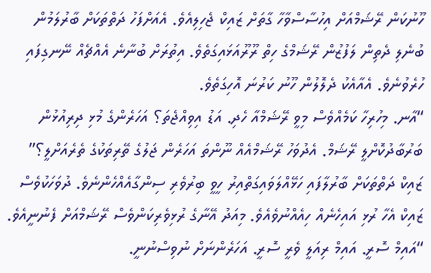ހޫނުކަން ރޭޝަމްއަށް އިހުސާސްވާހާ ގާތަށް ޒައިކް ޖެހިލިއެވެ. އެއަށްފަހު ދަތްތަކަށް ބާރުލަމުން ބުނެލި ދެތިން ލަފުޒުން ރޭޝަމްގެ ހިތް ރޫރޫއަޅައިގަތެވެ. އިތުރަށް ބުނާނެ އެއްޗެއް ނޭނގިފައި ހުރެވުނެވެ. އެއާއެކު ދެލޮލުން ހޫނު ކަރުނަ އޮހިގަތެވެ.
“އާނ. މިހުރިހާ ކަމެއްވެސް މިވީ ރޭޝަމްއާ ހެދި. އަޑު އިވިއްޖެތަ؟ އަހަރެންގެ މުޅި ދިރިއުޅުން ބަރުބާދުކޮށްލީ ރޭޝަމް. އެދުވަހު ރޭޝަމްއެއް ނޫންތަ އަހަރެން ޖަލުގެ ތޭރިތަކުގެ ތެރެއަށްލީ؟” ޒައިކް ދަތްތަކަށް ބާރުލާފައި ހަޅޭއްލަވައިގަތްއިރު ހީވީ ބިރުވެރި ސިންގާއެއްހެންނެވެ. ދުވަހަކުވެސް ޒައިކް އެހާ ރުޅި އައިހެނެއް ހިއެއްނުވެއެވެ. މިއަދު އޭނާގެ ރުޅިވެރިކަންވެސް ރޭޝަމްއަށް ފެނުނީއެވެ.
“އައިމް ސޮރީ. އައިމް ރިއަލީ ވެރީ ސޮރީ. އަހަރެންނަށް ނުވިސްނުނީ.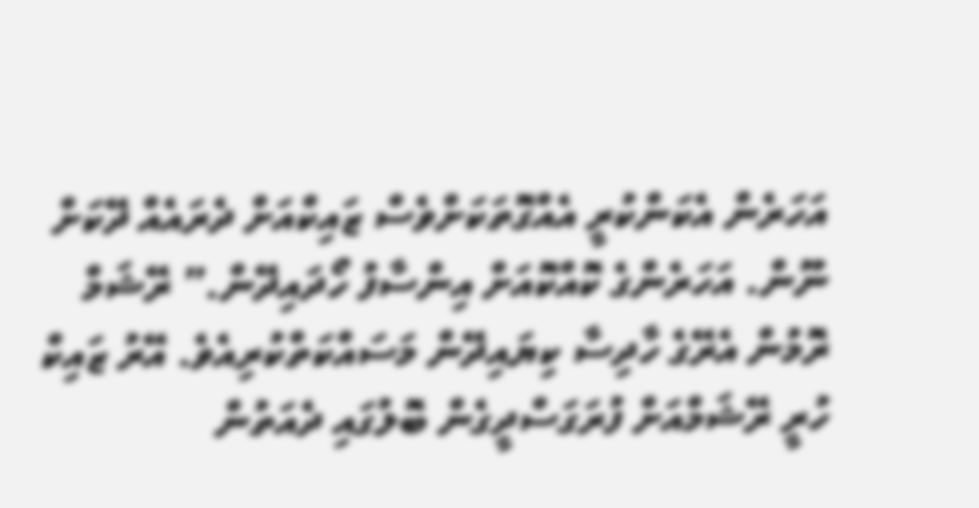އަހަރެން އެކަންކުރީ އެއްގޮތަކަށްވެސް ޒައިކްއަށް ދެރައެއް ދޭކަށް ނޫން. އަހަރެންގެ ކޮއްކޮއަށް އިންސާފު ހޯދައިދޭން.” ރޭޝަމް ރޮމުން އެރޭގެ ހާދިސާ ކިޔައިދޭން މަސައްކަތްކުރިއެވެ. އޭރު ޒައިކް ހުރީ ރޭޝަމްއަށް ފުރަގަސްދީގެން ބޮލުގައި ދެއަތުން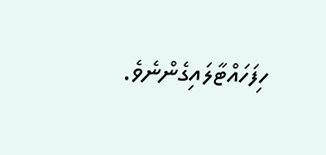ހިފަހައްޓާލައިގެންނެވެ.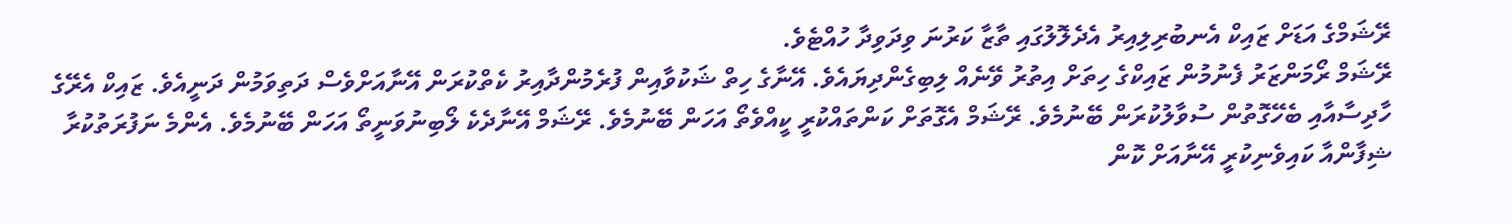ރޭޝަމްގެ އަޑަށް ޒައިކް އެނބުރިލިއިރު އެދެލޮލުގައި ތާޒާ ކަރުނަ ވިދަވިދާ ހުއްޓެވެ.
ރޭޝަމް ރޯމަންޒަރު ފެނުމުން ޒައިކްގެ ހިތަށް އިތުރު ވޭނެއް ލިބިގެންދިޔައެވެ. އޭނާގެ ހިތް ޝަކުވާއިން ފުރެމުންދާއިރު ކެތްކުރަން އޭނާއަށްވެސް ދަތިވަމުން ދަނީއެވެ. ޒައިކް އެރޭގެ ހާދިސާއާއި ބެހޭގޮތުން ސުވާލުކުރަން ބޭނުމެވެ. ރޭޝަމް އެގޮތަށް ކަންތައްކުރީ ކީއްވެތޯ އަހަން ބޭނުމެވެ. ރޭޝަމް އޭނާދެކެ ލޯބިނުވަނީތޯ އަހަން ބޭނުމެވެ. އެންމެ ނަފުރަތުކުރާ ޝިފާންއާ ކައިވެނިކުރީ އޭނާއަށް ކޮން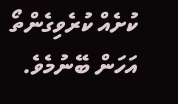ކުށެއް ކުރެވިގެންތޯ އަހަން ބޭނުމެވެ.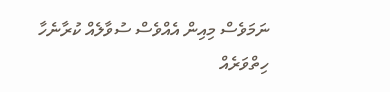ނަމަވެސް މިއިން އެއްވެސް ސުވާލެއް ކުރާނެހާ ހިތްވަރެއް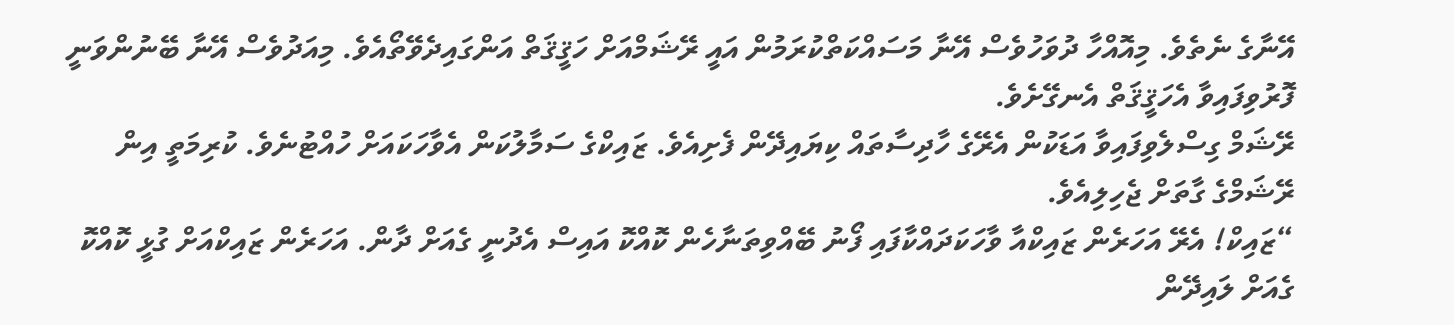އޭނާގެ ނެތެވެ. މިއޮއްހާ ދުވަހުވެސް އޭނާ މަސައްކަތްކުރަމުން އައީ ރޭޝަމްއަށް ހަޤީޤަތް އަންގައިދެވޭތޯއެވެ. މިއަދުވެސް އޭނާ ބޭނުންވަނީ ފޮރުވިފައިވާ އެހަޤީޤަތް އެނގޭށެވެ.
ރޭޝަމް ގިސްލެވިފައިވާ އަޑަކުން އެރޭގެ ހާދިސާތައް ކިޔައިދޭން ފެށިއެވެ. ޒައިކްގެ ސަމާލުކަން އެވާހަކައަށް ހުއްޓުނެވެ. ކުރިމަތީ އިން ރޭޝަމްގެ ގާތަށް ޖެހިލިއެވެ.
“ޒައިކް! އެރޭ އަހަރެން ޒައިކްއާ ވާހަކަދައްކާފައި ފޯނު ބޭއްވިތަނާހެން ކޮއްކޮ އައިސް އެދުނީ ގެއަށް ދާން. އަހަރެން ޒައިކްއަށް ގުޅީ ކޮއްކޮ ގެއަށް ލައިދޭން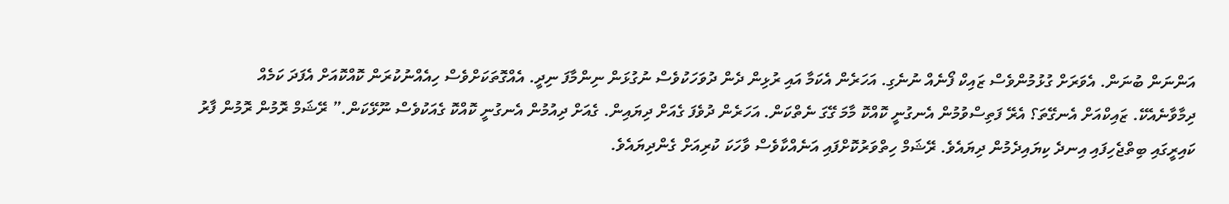އަންނަން ބުނަން. އެވަރަށް ގުޅުމުންވެސް ޒައިކް ފޯނެއް ނުނެގި. އަހަރެން އެކަމާ އައި ރުޅިން ދެން ދުވަހަކުވެސް ނުގުޅަން ނިންމާފަ ނިދީ. އެއްގޮތަކަށްވެސް ހިއެއްނުކުރަން ކޮއްކޮއަށް އެފަދަ ކަމެއް ދިމާވާނެއެކޭ. ޒައިކްއަށް އެނގޭތަ؟ އެރޭ ފަތިސްވުމުން އެނގުނީ ކޮއްކޮ މާމަ ގޭގަ ނެތްކަން. އަހަރެން ދުވެފަ ގެއަށް ދިޔައިން. ގެއަށް ދިއުމުން އެނގުނީ ކޮއްކޮ ގެއަކުވެސް ނޫޅޭކަން.” ރޭޝަމް ރޮމުން ރޮމުން ފާރު ކައިރީގައި ބިތްޖެހިފައި އިނދެ ކިޔައިދެމުން ދިޔައެވެ. ރޭޝަމް ހިތްވަރުކޮށްފައި އަނެއްކާވެސް ވާހަކަ ކުރިއަށް ގެންދިޔައެވެ.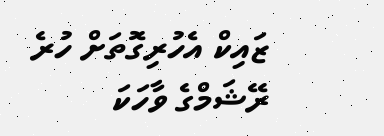ޒައިކް އެހުރިގޮތަށް ހުރެ ރޭޝަމްގެ ވާހަކަ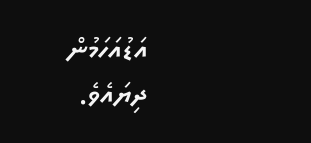އަޑުއަހަމުން ދިޔައެވެ.